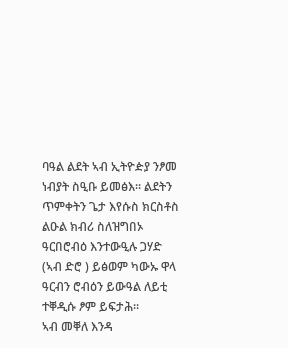ባዓል ልደት ኣብ ኢትዮዽያ ንፆመ ነብያት ስዒቡ ይመፅእ። ልደትን ጥምቀትን ጌታ እየሱስ ክርስቶስ ልዑል ክብሪ ስለዝግበኦ ዓርበሮብዕ እንተውዒሉ ጋሃድ (ኣብ ድሮ ) ይፅወም ካውኡ ዋላ ዓርብን ሮብዕን ይውዓል ለይቲ ተቐዲሱ ፆም ይፍታሕ።
ኣብ መቐለ እንዳ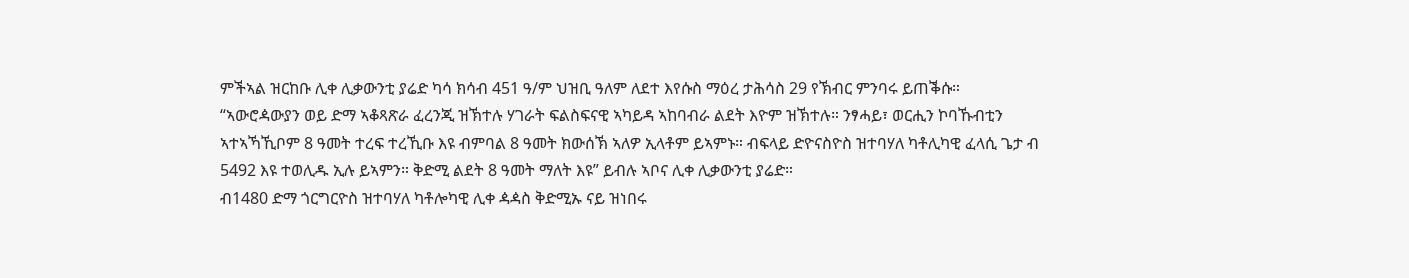ምችኣል ዝርከቡ ሊቀ ሊቃውንቲ ያሬድ ካሳ ክሳብ 451 ዓ/ም ህዝቢ ዓለም ለደተ እየሱስ ማዕረ ታሕሳስ 29 የኽብር ምንባሩ ይጠቕሱ።
“ኣውሮዻውያን ወይ ድማ ኣቆጻጽራ ፈረንጂ ዝኽተሉ ሃገራት ፍልስፍናዊ ኣካይዳ ኣከባብራ ልደት እዮም ዝኽተሉ። ንፃሓይ፣ ወርሒን ኮባኹብቲን ኣተኣኻኺቦም 8 ዓመት ተረፍ ተረኺቡ እዩ ብምባል 8 ዓመት ክውሰኽ ኣለዎ ኢላቶም ይኣምኑ። ብፍላይ ድዮናስዮስ ዝተባሃለ ካቶሊካዊ ፈላሲ ጌታ ብ 5492 እዩ ተወሊዱ ኢሉ ይኣምን። ቅድሚ ልደት 8 ዓመት ማለት እዩ” ይብሉ ኣቦና ሊቀ ሊቃውንቲ ያሬድ።
ብ1480 ድማ ጎርግርዮስ ዝተባሃለ ካቶሎካዊ ሊቀ ዻዻስ ቅድሚኡ ናይ ዝነበሩ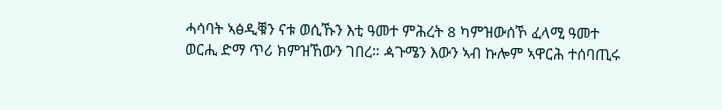ሓሳባት ኣፅዲቑን ናቱ ወሲኹን እቲ ዓመተ ምሕረት 8 ካምዝውሰኾ ፈላሚ ዓመተ ወርሒ ድማ ጥሪ ክምዝኸውን ገበረ። ዻጉሜን እውን ኣብ ኩሎም ኣዋርሕ ተሰባጢሩ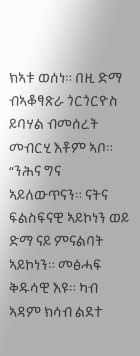ክኣቱ ወሰነ። በዚ ድማ ብኣቆፃጽራ ጎርጎርዮስ ይባሃል ብመሰረት መብርሂ እቶም ኣቦ።
“ንሕና ግና ኣይለውጥናን። ናትና ፍልስፍናዊ ኣይኮነን ወይ ድማ ናይ ምናልባት ኣይኮነን። መፅሓፍ ቅዱሳዊ እዩ። ካብ ኣዳም ክሳብ ልደተ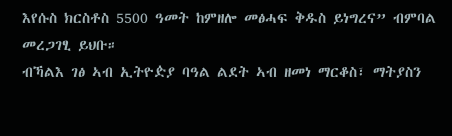እየሱስ ክርስቶስ 5500 ዓመት ከምዘሎ መፅሓፍ ቅዱስ ይነግረና” ብምባል መረጋገፂ ይህቡ።
ብኻልእ ገፅ ኣብ ኢትዮዽያ ባዓል ልደት ኣብ ዘመነ ማርቆስ፣ ማትያስን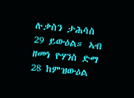ሉቃስን ታሕሳስ 29 ይውዕል። ኣብ ዘመነ ዮሃንስ ድማ 28 ከምዝውዕል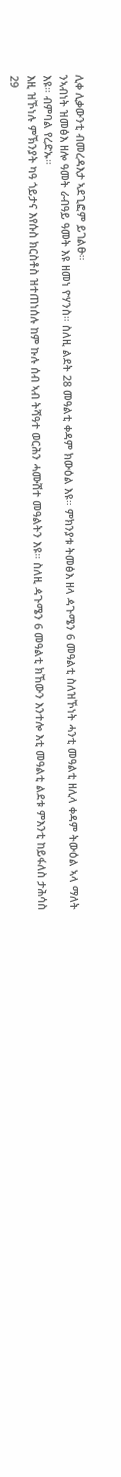ሊቀ ሊቃውንቲ ብመረዳእታ ኣደጊፎም ይገልፁ።
ንኣብነት ዝመፅእ ዘሎ ዓመት ራብዓይ ዓመት እዩ ዘመነ ዮሃንስ። ስለዚ ልደት 28 መዓልቲ ቀዳም ክውዕል እዩ። ምክንያቱ ትመፅእ ዘላ ዻጉሜን 6 መዓልቲ ስለዝኾነት ሓንቲ መዓልቲ ዘሊላ ቀዳም ትውዕል ኣላ ማለት እዩ። ብምባል የረድኡ።
እዚ ዝኾነሉ ምኽንያት ካዓ ጎይታና እየሱስ ክርስቶስ ዝተጠነሰሉ ከም ኩሉ ሰብ ኣብ ትሻዓተ ወርሕን ሓሙሽተ መዓልትን እዩ። ስለዚ ዻጉሜን 6 መዓልቲ ክኸውን እንተሎ እቲ መዓልቲ ልደቱ ምእንቲ ከይፋለስ ታሕሳስ 29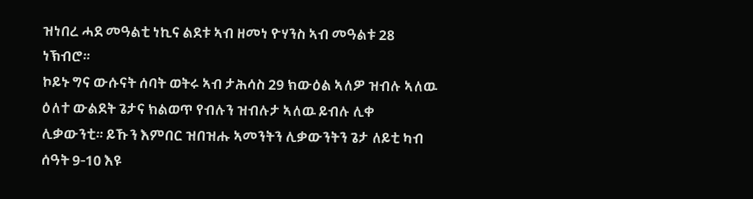ዝነበረ ሓደ መዓልቲ ነኪና ልደቱ ኣብ ዘመነ ዮሃንስ ኣብ መዓልቱ 28 ነኽብሮ።
ኮይኑ ግና ውሱናት ሰባት ወትሩ ኣብ ታሕሳስ 29 ክውዕል ኣለዎ ዝብሉ ኣለዉ ዕለተ ውልደት ጌታና ክልወጥ የብሉን ዝብሉታ ኣለዉ ይብሉ ሊቀ ሊቃውንቲ። ይኹን እምበር ዝበዝሑ ኣመንትን ሊቃውንትን ጌታ ለይቲ ካብ ሰዓት 9-10 እዩ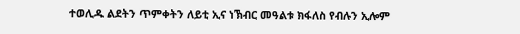ተወሊዱ ልደትን ጥምቀትን ለይቲ ኢና ነኽብር መዓልቱ ክፋለስ የብሉን ኢሎም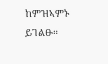ከምዝኣምኑ ይገልፁ።